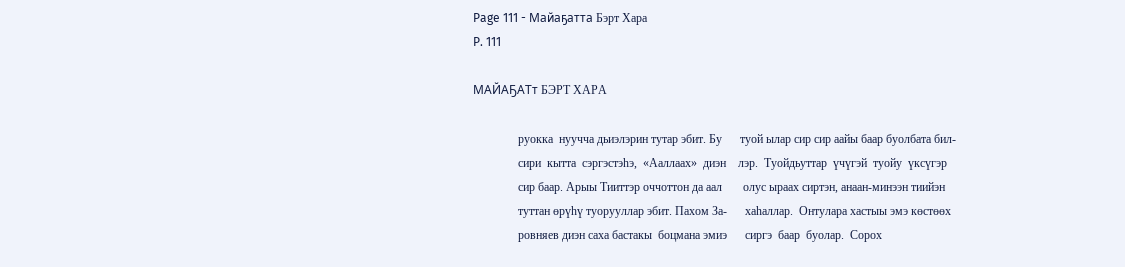Page 111 - Майаҕатта Бэрт Хара
P. 111

МАЙАҔАТт БЭРТ ХАРА

               руокка  нуучча дьиэлэрин тутар эбит. Бу      туой ылар сир сир аайы баар буолбата бил-
               сири  кытта  сэргэстэһэ,  «Ааллаах»  диэн    лэр.  Туойдьуттар  үчүгэй  туойу  үксүгэр
               сир баар. Арыы Тииттэр оччоттон да аал       олус ыраах сиртэн, анаан-минээн тиийэн
               туттан өрүһү туорууллар эбит. Пахом За-      хаһаллар.  Онтулара хастыы эмэ көстөөх
               ровняев диэн саха бастакы  боцмана эмиэ      сиргэ  баар  буолар.  Сорох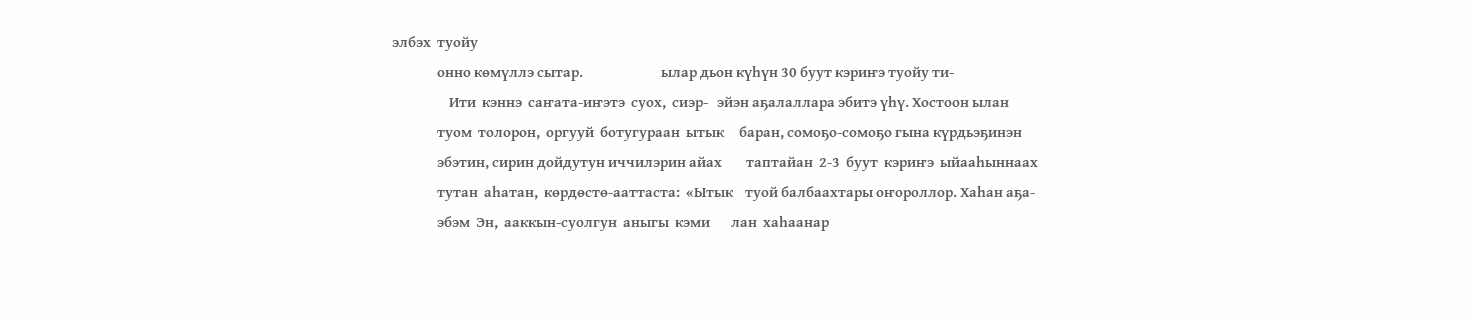элбэх  туойу
               онно көмүллэ сытар.                          ылар дьон күһүн 30 буут кэриҥэ туойу ти-
                   Ити  кэннэ  саҥата-иҥэтэ  суох,  сиэр-   эйэн аҕалаллара эбитэ үһү. Хостоон ылан
               туом  толорон,  оргууй  ботугураан  ытык     баран, сомоҕо-сомоҕо гына күрдьэҕинэн
               эбэтин, сирин дойдутун иччилэрин айах        таптайан  2-3  буут  кэриҥэ  ыйааһыннаах
               тутан  аһатан,  көрдөстө-ааттаста:  «Ытык    туой балбаахтары оҥороллор. Хаһан аҕа-
               эбэм  Эн,  ааккын-суолгун  аныгы  кэми       лан  хаһаанар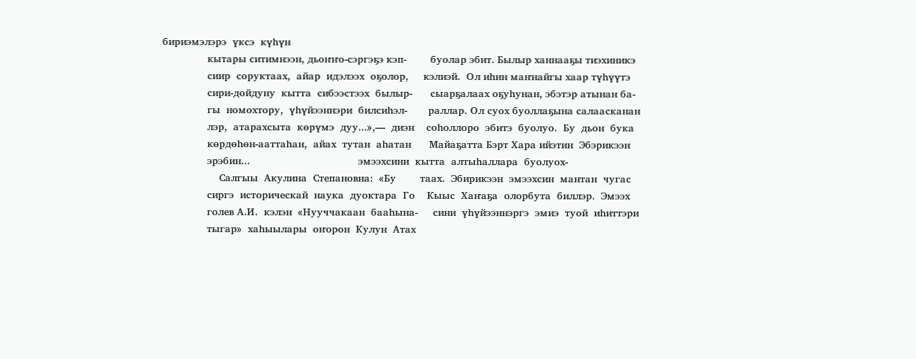бириэмэлэрэ  үксэ  күһүн
               кытары ситимнээн, дьоҥҥо-сэргэҕэ кэп-        буолар эбит. Былыр ханнааҕы тиэхиникэ
               сиир  соруктаах,  айар  идэлээх  оҕолор,     кэлиэй.  Ол иһин маҥнайгы хаар түһүүтэ
               сири-дойдуну  кытта  сибээстээх  былыр-      сыарҕалаах оҕуһунан, эбэтэр атынан ба-
               гы  номохтору,  үһүйээннэри  билсиһэл-       раллар. Ол суох буоллаҕына салаасканан
               лэр,  атарахсыта  көрүмэ  дуу...»,—  диэн    соһоллоро  эбитэ  буолуо.  Бу  дьон  бука
               көрдөһөн-ааттаһан,  айах  тутан  аһатан      Майаҕатта Бэрт Хара ийэтин  Эбэрикээн
               эрэбин...                                    эмээхсини  кытта  алтыһаллара  буолуох-
                   Салгыы  Акулина  Степановна:  «Бу        таах.  Эбирикээн  эмээхсин  мантан  чугас
               сиргэ  историческай  наука  дуоктара  Го    Кыыс  Хаҥаҕа  олорбута  биллэр.  Эмээх
               голев А.И.  кэлэн  «Нууччакаан  бааһына-     сини  үһүйээннэргэ  эмиэ  туой  иһиттэри
               тыгар»  хаһыылары  оҥорон  Кулун  Атах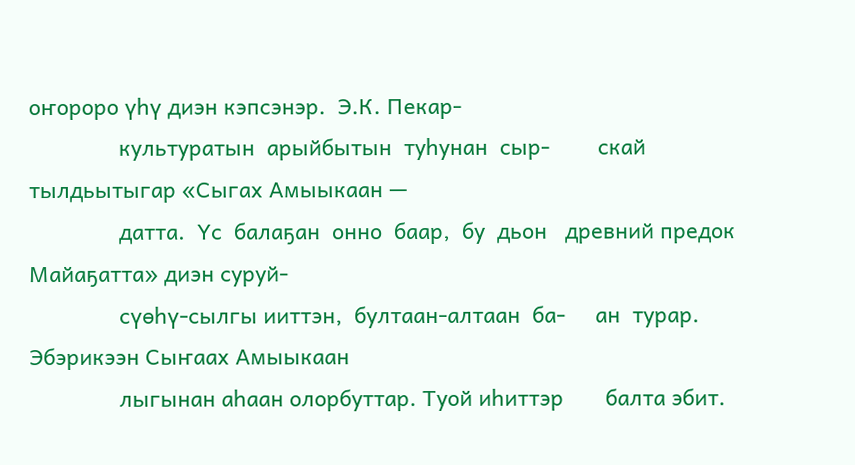оҥороро үһү диэн кэпсэнэр.  Э.К. Пекар-
               культуратын  арыйбытын  туһунан  сыр-        скай тылдьытыгар «Сыгах Амыыкаан —
               датта.  Үс  балаҕан  онно  баар,  бу  дьон   древний предок Майаҕатта» диэн суруй-
               сүөһү-сылгы ииттэн,  бултаан-алтаан  ба-     ан  турар. Эбэрикээн Сыҥаах Амыыкаан
               лыгынан аһаан олорбуттар. Туой иһиттэр       балта эбит.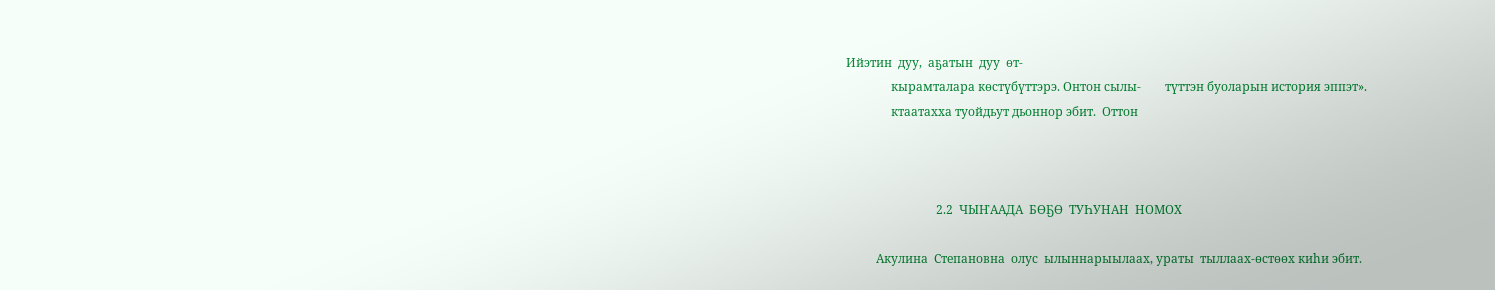Ийэтин  дуу,  аҕатын  дуу  өт-
               кырамталара көстүбүттэрэ. Онтон сылы-        түттэн буоларын история эппэт».
               ктаатахха туойдьут дьоннор эбит.  Оттон



                              2.2  ЧЫҤААДА  БӨҔӨ  ТУҺУНАН  НОМОХ

          Акулина  Степановна  олус  ылыннарыылаах, ураты  тыллаах-өстөөх киһи эбит.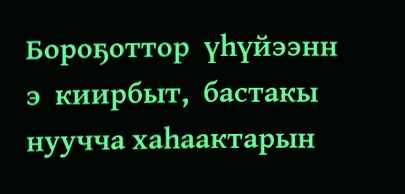Бороҕоттор  үһүйээнн э  киирбыт,  бастакы  нуучча хаһаактарын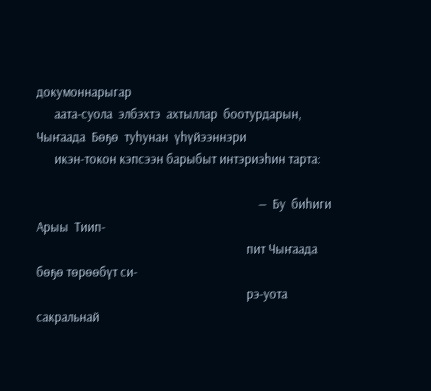докумоннарыгар
      аата-суола  элбэхтэ  ахтыллар  боотурдарын,  Чыҥаада  Бөҕө  туһунан  үһүйээннэри
      икэн-токон кэпсээн барыбыт интэриэһин тарта:

                                                                          —  Бу  биһиги  Арыы  Тиип-
                                                                      пит Чыҥаада бөҕө төрөөбүт си-
                                                                      рэ-уота  сакральнай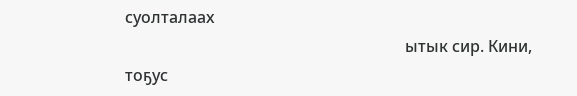суолталаах
                                                                      ытык сир. Кини, тоҕус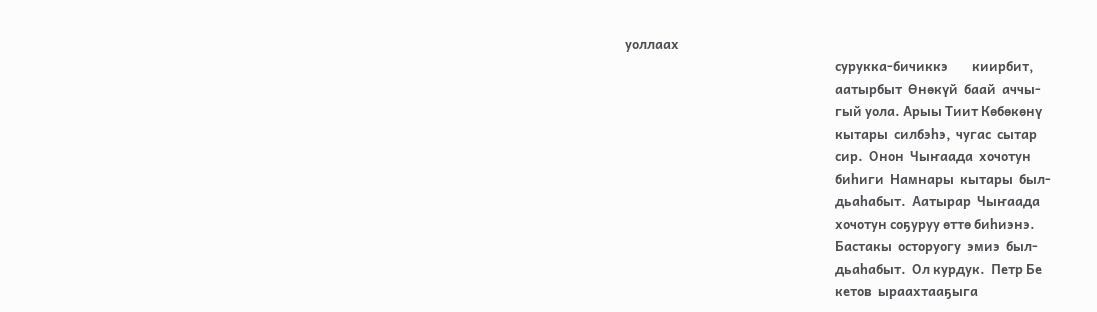уоллаах
                                                                      сурукка-бичиккэ        киирбит,
                                                                      аатырбыт  Өнөкүй  баай  аччы-
                                                                      гый уола. Арыы Тиит Көбөкөнү
                                                                      кытары  силбэһэ,  чугас  сытар
                                                                      сир.  Онон  Чыҥаада  хочотун
                                                                      биһиги  Намнары  кытары  был-
                                                                      дьаһабыт.  Аатырар  Чыҥаада
                                                                      хочотун соҕуруу өттө биһиэнэ.
                                                                      Бастакы  осторуогу  эмиэ  был-
                                                                      дьаһабыт.  Ол курдук.  Петр Бе
                                                                      кетов  ыраахтааҕыга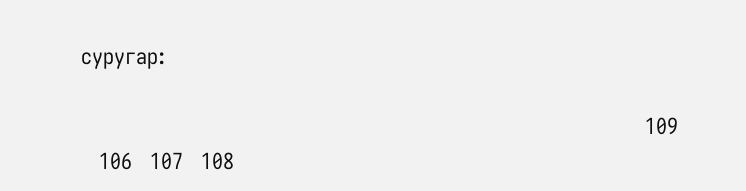суругар:

                                                                                              109
   106   107   108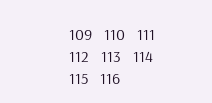109   110   111   112   113   114   115   116